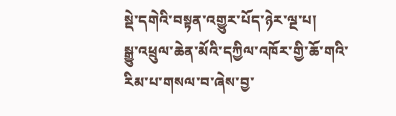སྡེ་དགེའི་བསྟན་འགྱུར་པོད་ཉེར་ལྔ་པ།
སྒྱུ་འཕྲུལ་ཆེན་མོའི་དཀྱིལ་འཁོར་གྱི་ཆོ་གའི་རིམ་པ་གསལ་བ་ཞེས་བྱ་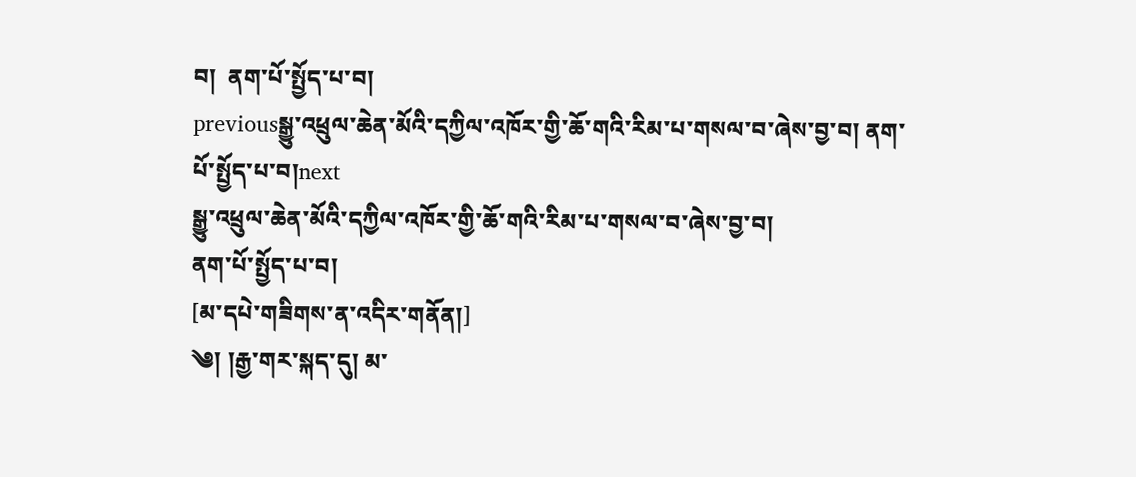བ།  ནག་པོ་སྤྱོད་པ་བ།
previousསྒྱུ་འཕྲུལ་ཆེན་མོའི་དཀྱིལ་འཁོར་གྱི་ཆོ་གའི་རིམ་པ་གསལ་བ་ཞེས་བྱ་བ། ནག་པོ་སྤྱོད་པ་བ།next
སྒྱུ་འཕྲུལ་ཆེན་མོའི་དཀྱིལ་འཁོར་གྱི་ཆོ་གའི་རིམ་པ་གསལ་བ་ཞེས་བྱ་བ།
ནག་པོ་སྤྱོད་པ་བ།
[མ་དཔེ་གཟིགས་ན་འདིར་གནོན།]
༄། །རྒྱ་གར་སྐད་དུ། མ་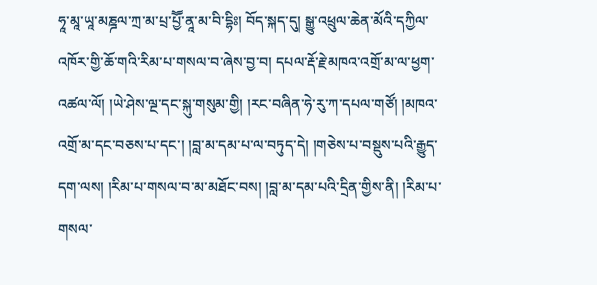ཧཱ་མཱ་ཡཱ་མཎྜལ་ཀྲ་མ་པྲ་པྱཽ་ནཱ་མ་བི་དྷིཿ། བོད་སྐད་དུ། སྒྱུ་འཕྲུལ་ཆེན་མོའི་དཀྱིལ་འཁོར་གྱི་ཆོ་གའི་རིམ་པ་གསལ་བ་ཞེས་བྱ་བ། དཔལ་རྡོ་རྗེ་མཁའ་འགྲོ་མ་ལ་ཕྱག་འཚལ་ལོ། །ཡེ་ཤེས་ལྔ་དང་སྐུ་གསུམ་གྱི། །རང་བཞིན་ཧེ་རུ་ཀ་དཔལ་གཙོ། །མཁའ་འགྲོ་མ་དང་བཅས་པ་དང་། །བླ་མ་དམ་པ་ལ་བཏུད་དེ། །གཅེས་པ་བསྡུས་པའི་རྒྱུད་དག་ལས། །རིམ་པ་གསལ་བ་མ་མཐོང་བས། །བླ་མ་དམ་པའི་དྲིན་གྱིས་ནི། །རིམ་པ་གསལ་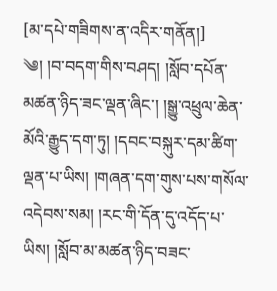[མ་དཔེ་གཟིགས་ན་འདིར་གནོན།]
༄། །བ་བདག་གིས་བཤད། །སློབ་དཔོན་མཚན་ཉིད་ཟང་ལྡན་ཞིང་། །སྒྱུ་འཕྲུལ་ཆེན་མོའི་རྒྱུད་དག་ཏུ། །དབང་བསྐུར་དམ་ཚིག་ལྡན་པ་ཡིས། །གཞན་དག་གུས་པས་གསོལ་འདེབས་སམ། །རང་གི་དོན་དུ་འདོད་པ་ཡིས། །སློབ་མ་མཚན་ཉིད་བཟང་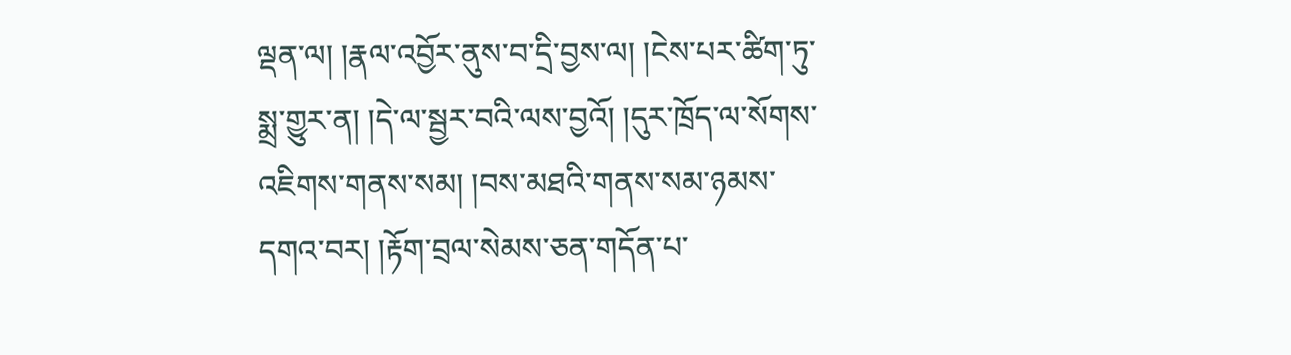ལྡན་ལ། །རྣལ་འབྱོར་ནུས་བ་དྲི་བྱས་ལ། །ངེས་པར་ཚིག་ཏུ་སྨྲ་གྱུར་ན། །དེ་ལ་སྦྱར་བའི་ལས་བྱའོ། །དུར་ཁྲོད་ལ་སོགས་འཇིགས་གནས་སམ། །བས་མཐའི་གནས་སམ་ཉམས་དགའ་བར། །རྟོག་བྲལ་སེམས་ཅན་གདོན་པ་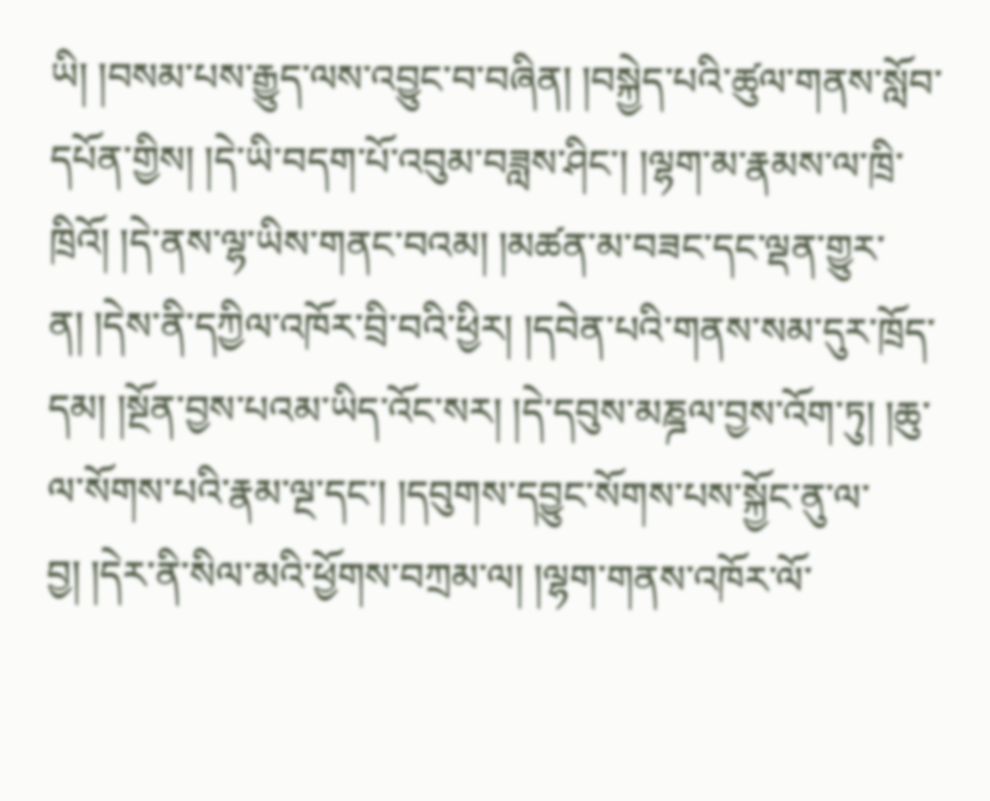ཡི། །བསམ་པས་རྒྱུད་ལས་འབྱུང་བ་བཞིན། །བསྐྱེད་པའི་ཚུལ་གནས་སློབ་དཔོན་གྱིས། །དེ་ཡི་བདག་པོ་འབུམ་བཟླས་ཤིང་། །ལྷག་མ་རྣམས་ལ་ཁྲི་ཁྲིའོ། །དེ་ནས་ལྷ་ཡིས་གནང་བའམ། །མཚན་མ་བཟང་དང་ལྡན་གྱུར་ན། །དེས་ནི་དཀྱིལ་འཁོར་བྲི་བའི་ཕྱིར། །དབེན་པའི་གནས་སམ་དུར་ཁྲོད་དམ། །སྔོན་བྱས་པའམ་ཡིད་འོང་སར། །དེ་དབུས་མཎྜལ་བྱས་འོག་ཏུ། །ཆུ་ལ་སོགས་པའི་རྣམ་ལྔ་དང་། །དབུགས་དབྱུང་སོགས་པས་སྐྱོང་ནུ་ལ་བྱ། །དེར་ནི་སིལ་མའི་ཕྱོགས་བཀྲམ་ལ། །ལྷག་གནས་འཁོར་ལོ་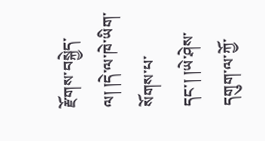རྫོགས་བསྐྱེད་ལ། །དེ་ལ་ཁེ་ཡིག་སོགས་པ་དང་། །ཡེ་ཤེས་དགུག་ལ་ཀྱོ་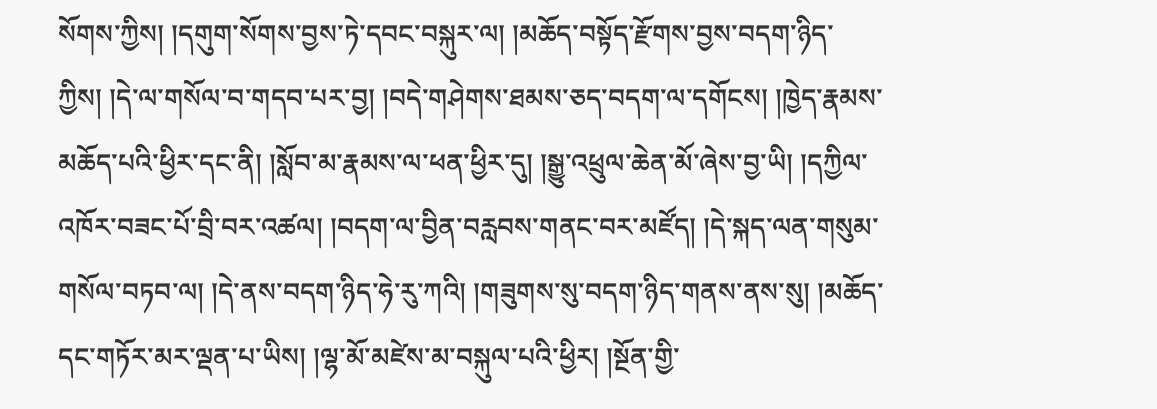སོགས་ཀྱིས། །དགུག་སོགས་བྱས་ཏེ་དབང་བསྐུར་ལ། །མཆོད་བསྟོད་རྫོགས་བྱས་བདག་ཉིད་ཀྱིས། །དེ་ལ་གསོལ་བ་གདབ་པར་བྱ། །བདེ་གཤེགས་ཐམས་ཅད་བདག་ལ་དགོངས། །ཁྱེད་རྣམས་མཆོད་པའི་ཕྱིར་དང་ནི། །སློབ་མ་རྣམས་ལ་ཕན་ཕྱིར་དུ། །སྒྱུ་འཕྲུལ་ཆེན་མོ་ཞེས་བྱ་ཡི། །དཀྱིལ་འཁོར་བཟང་པོ་བྲི་བར་འཚལ། །བདག་ལ་བྱིན་བརླབས་གནང་བར་མཛོད། །དེ་སྐད་ལན་གསུམ་གསོལ་བཏབ་ལ། །དེ་ནས་བདག་ཉིད་ཧེ་རུ་ཀའི། །གཟུགས་སུ་བདག་ཉིད་གནས་ནས་སུ། །མཆོད་དང་གཏོར་མར་ལྡན་པ་ཡིས། །ལྷ་མོ་མཛེས་མ་བསྐུལ་པའི་ཕྱིར། །སྔོན་གྱི་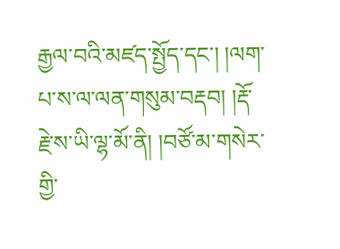རྒྱལ་བའི་མཛད་སྤྱོད་དང་། །ལག་པ་ས་ལ་ལན་གསུམ་བརྡབ། །རྡོ་རྗེ་ས་ཡི་ལྷ་མོ་ནི། །བཙོ་མ་གསེར་གྱི་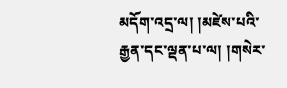མདོག་འདྲ་ལ། །མཛེས་པའི་རྒྱན་དང་ལྡན་པ་ལ། །གསེར་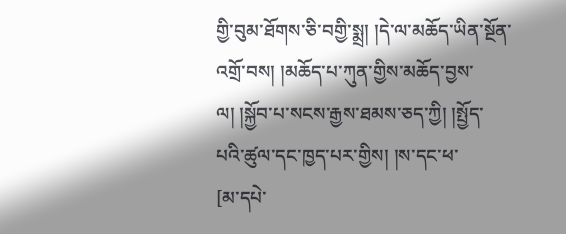གྱི་བུམ་ཐོགས་ཅི་བགྱི་སྨྲ། །དེ་ལ་མཆོད་ཡིན་སྔོན་འགྲོ་བས། །མཆོད་པ་ཀུན་གྱིས་མཆོད་བྱས་ལ། །སྐྱོབ་པ་སངས་རྒྱས་ཐམས་ཅད་ཀྱི། །སྤྱོད་པའི་ཚུལ་དང་ཁྱད་པར་གྱིས། །ས་དང་ཕ་
[མ་དཔེ་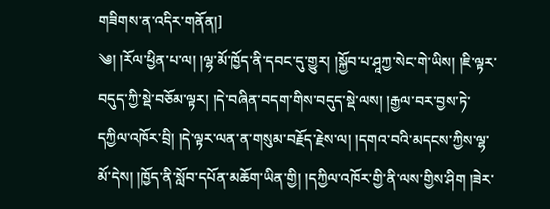གཟིགས་ན་འདིར་གནོན།]
༄། །རོལ་ཕྱིན་པ་ལ། །ལྷ་མོ་ཁྱོད་ནི་དབང་དུ་གྱུར། །སྐྱོབ་པ་ཤཱཀྱ་སེང་གེ་ཡིས། །ཇི་ལྟར་བདུད་ཀྱི་སྡེ་བཅོམ་ལྟར། །དེ་བཞིན་བདག་གིས་བདུད་སྡེ་ལས། །རྒྱལ་བར་བྱས་ཏེ་དཀྱིལ་འཁོར་བྲི། །དེ་ལྟར་ལན་ན་གསུམ་བརྗོད་རྗེས་ལ། །དགའ་བའི་མདངས་ཀྱིས་ལྷ་མོ་དེས། །ཁྱོད་ནི་སློབ་དཔོན་མཆོག་ཡིན་གྱི། །དཀྱིལ་འཁོར་གྱི་ནི་ལས་གྱིས་ཤིག །ཟེར་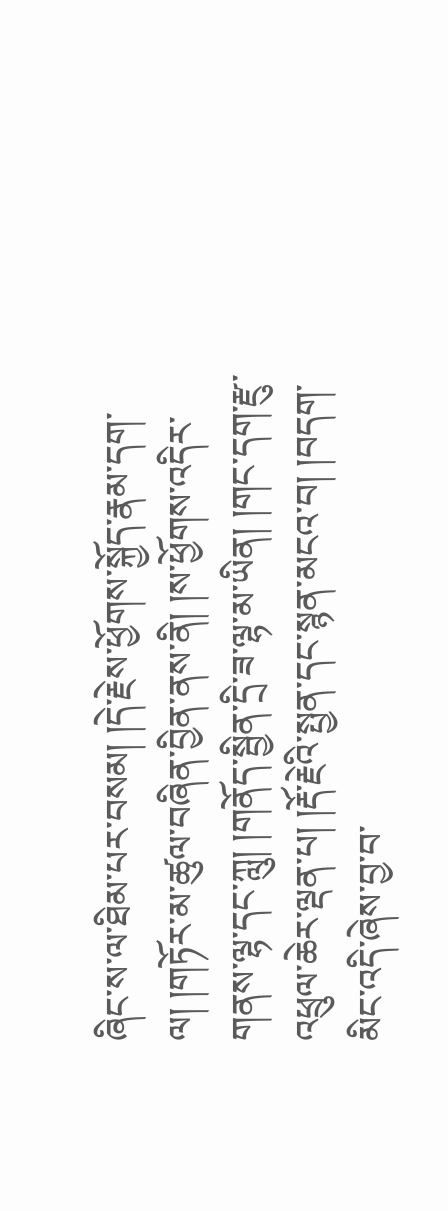ཞིང་ས་ལ་ཐིམ་པར་བསམ། །དེ་རྗེས་ཕྱོགས་སྐྱོད་རྣམ་དག་ལ། །གཏོར་མ་ཚུལ་བཞིན་བྱིན་ནས་ནི། །ས་ཕྱོགས་འདིར་གནས་ལྷ་དང་ཀླུ། །གནོད་སྦྱིན་དྲི་ཟ་ལྷ་མ་ཡིན། །གང་དག་རྫུ་འཕྲུལ་ཆེར་ལྡན་པ། །རྡོ་རྗེའི་སྤྱན་དང་སྙན་མངའ་བ། །བདག་མིང་འདི་ཞེས་བྱ་བ་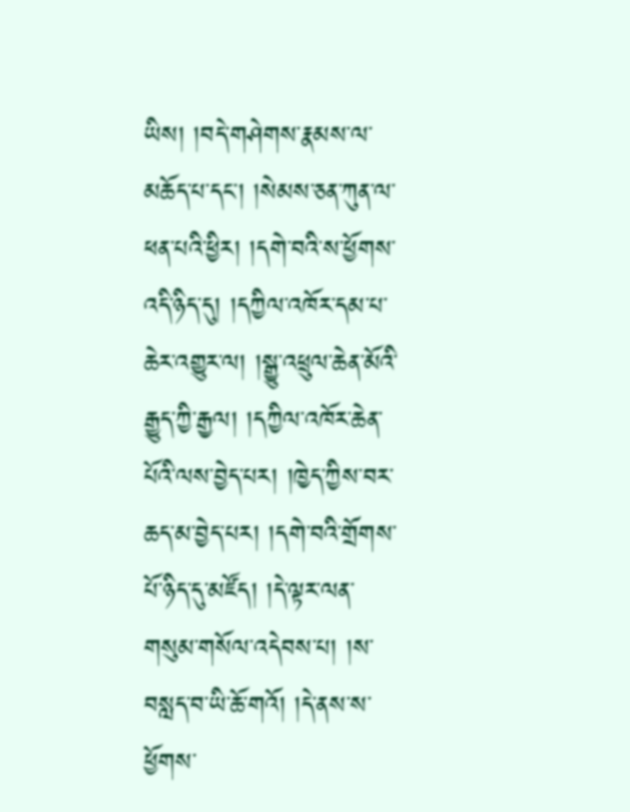ཡིས། །བདེ་གཤེགས་རྣམས་ལ་མཆོད་པ་དང་། །སེམས་ཅན་ཀུན་ལ་ཕན་པའི་ཕྱིར། །དགེ་བའི་ས་ཕྱོགས་འདི་ཉིད་དུ། །དཀྱིལ་འཁོར་དམ་པ་ཆེར་འགྱུར་ལ། །སྒྱུ་འཕྲུལ་ཆེན་མོའི་རྒྱུད་ཀྱི་རྒྱལ། །དཀྱིལ་འཁོར་ཆེན་པོའི་ལས་བྱེད་པར། །ཁྱེད་ཀྱིས་བར་ཆད་མ་བྱེད་པར། །དགེ་བའི་གྲོགས་པོ་ཉིད་དུ་མཛོད། །དེ་ལྟར་ལན་གསུམ་གསོལ་འདེབས་པ། །ས་བསླད་བ་ཡི་ཆོ་གའོ། །དེ་ནས་ས་ཕྱོགས་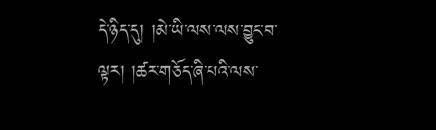དེ་ཉིད་དུ། །མེ་ཡི་ལས་ལས་བྱུང་བ་ལྟར། །ཚར་གཅོད་ཞི་པའི་ལས་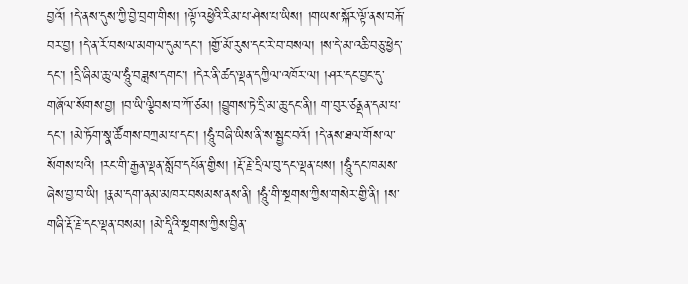བྱའོ། །དེ་ནས་དུས་ཀྱི་བྱེ་བྲག་གིས། །ལྟོ་འཕྱེའི་རིམ་པ་ཤེས་པ་ཡིས། །གཡས་སྐོར་ལྟོ་ནས་བརྐོ་བར་བྱ། །དེ་ན་རོ་བསལ་མགལ་དུམ་དང་། །གྱོ་མོ་རུས་དང་རེ་བ་བསལ། །ས་དེ་མ་འཆི་བཅུ་ཕྱེད་དང་། །དྲི་ཞིམ་ཆུ་ལ་ཧཱུཾ་བཟླས་དགང་། །དེར་ནི་ཚད་ལྡན་དཀྱིལ་འཁོར་ལ། །ཤར་དང་བྱང་དུ་གཞོལ་སོགས་བྱ། །བ་ཡི་ལྕིབས་བ་ཀོ་ཙམ། །བྱུགས་ཏེ་དྲི་མ་ཆུ་དང་ནི།། ག་བུར་ཙནྡན་དམ་པ་དང་། །མེ་ཏོག་སྣ་ཚོགས་བཀྲམ་པ་དང་། །ཧཱུཾ་བཞི་ཡིས་ནི་ས་སྦྱང་བའོ། །དེ་ནས་ཐལ་གོས་ལ་སོགས་པའི། །རང་གི་རྒྱན་ལྡན་སློབ་དཔོན་གྱིས། །རྡོ་རྗེ་དྲིལ་བུ་དང་ལྡན་པས། །ཧཱུཾ་དང་ཁམས་ཞེས་བྱ་བ་ཡི། །རྣམ་དག་ནམ་མཁར་བསམས་ནས་ནི། །ཧཱུཾ་གི་སྔགས་ཀྱིས་གསེར་གྱི་ནི། །ས་གཞི་རྡོ་རྗེ་དང་ལྡན་བསམ། །མེ་དཱིའི་སྔགས་ཀྱིས་བྱིན་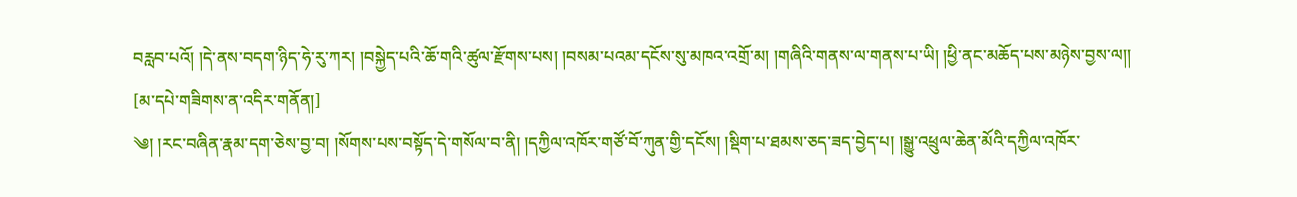བརླབ་པའོ། །དེ་ནས་བདག་ཉིད་ཧེ་རུ་ཀར། །བསྐྱེད་པའི་ཆོ་གའི་ཚུལ་རྫོགས་པས། །བསམ་པའམ་དངོས་སུ་མཁའ་འགྲོ་མ། །གཞིའི་གནས་ལ་གནས་པ་ཡི། །ཕྱི་ནང་མཆོད་པས་མཉེས་བྱས་ལ།།
[མ་དཔེ་གཟིགས་ན་འདིར་གནོན།]
༄། །རང་བཞིན་རྣམ་དག་ཅེས་བྱ་བ། །སོགས་པས་བསྟོད་དེ་གསོལ་བ་ནི། །དཀྱིལ་འཁོར་གཙོ་བོ་ཀུན་གྱི་དངོས། །སྡིག་པ་ཐམས་ཅད་ཟད་བྱེད་པ། །སྒྱུ་འཕྲུལ་ཆེན་མོའི་དཀྱིལ་འཁོར་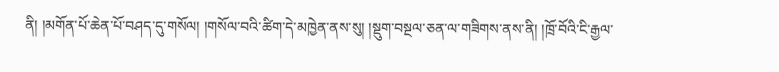ནི། །མགོན་པོ་ཆེན་པོ་བཤད་དུ་གསོལ། །གསོལ་བའི་ཚིག་དེ་མཁྱེན་ནས་སུ། །སྡུག་བསྔལ་ཅན་ལ་གཟིགས་ནས་ནི། །ཁྲོ་བོའི་ངི་རྒྱལ་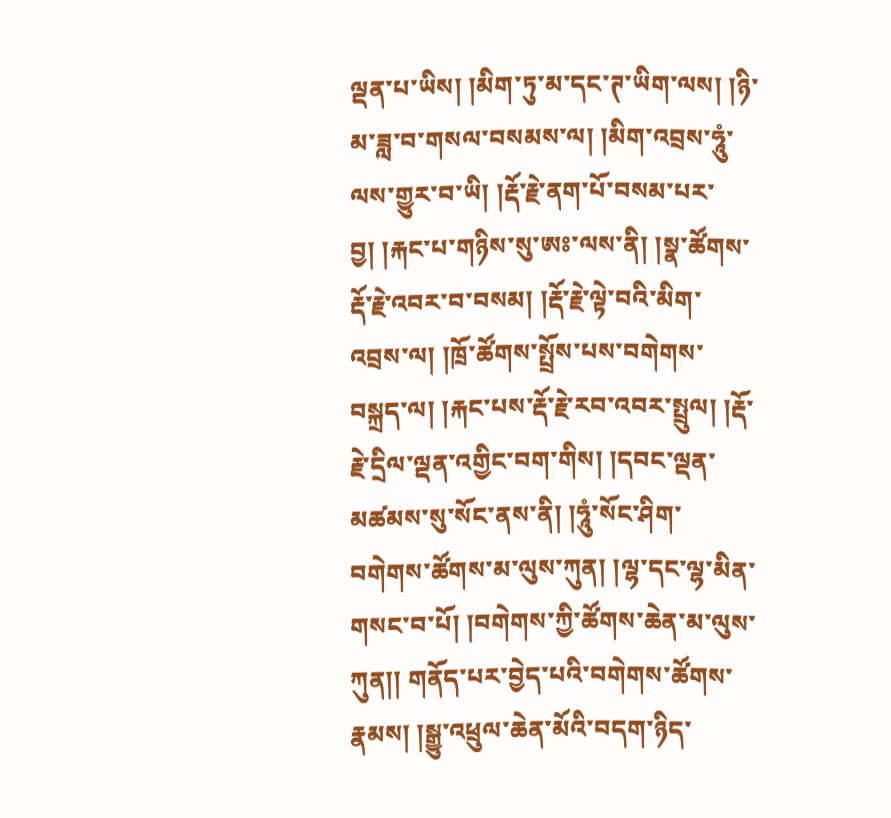ལྡན་པ་ཡིས། །མིག་ཏུ་མ་དང་ཊ་ཡིག་ལས། །ཉི་མ་ཟླ་བ་གསལ་བསམས་ལ། །མིག་འབྲས་ཧཱུཾ་ལས་གྱུར་བ་ཡི། །རྡོ་རྗེ་ནག་པོ་བསམ་པར་བྱ། །རྐང་པ་གཉིས་སུ་ཨཿ་ལས་ནི། །སྣ་ཚོགས་རྡོ་རྗེ་འབར་བ་བསམ། །རྡོ་རྗེ་ལྟེ་བའི་མིག་འབྲས་ལ། །ཁྲོ་ཚོགས་སྤྲོས་པས་བགེགས་བསྐྲད་ལ། །རྐང་པས་རྡོ་རྗེ་རབ་འབར་སྤྲུལ། །རྡོ་རྗེ་དྲིལ་ལྡན་འགྱིང་བག་གིས། །དབང་ལྡན་མཚམས་སུ་སོང་ནས་ནི། །ཧཱུཾ་སོང་ཤིག་བགེགས་ཚོགས་མ་ལུས་ཀུན། །ལྷ་དང་ལྷ་མིན་གསང་བ་པོ། །བགེགས་ཀྱི་ཚོགས་ཆེན་མ་ལུས་ཀུན།། གནོད་པར་བྱེད་པའི་བགེགས་ཚོགས་རྣམས། །སྒྱུ་འཕྲུལ་ཆེན་མོའི་བདག་ཉིད་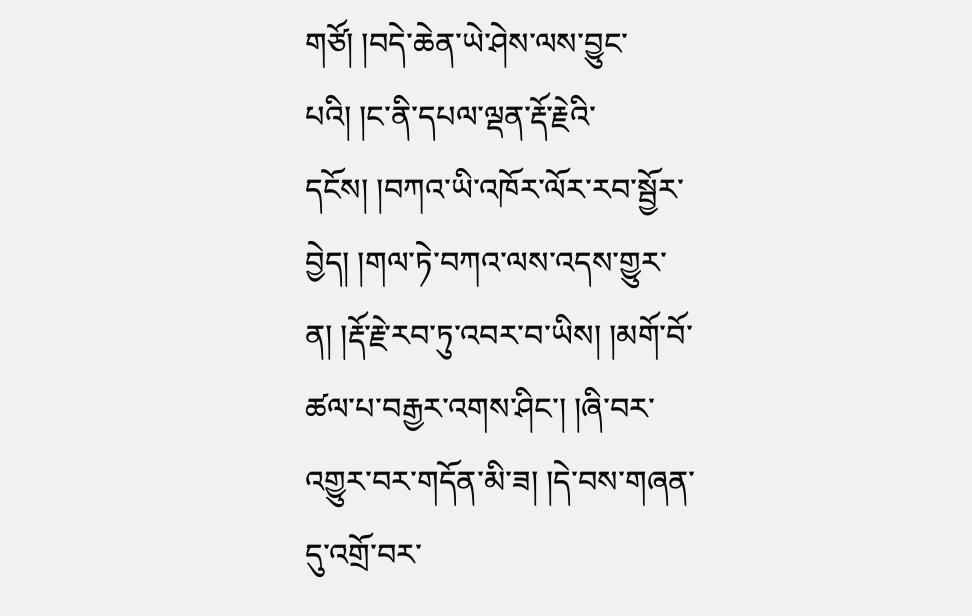གཙོ། །བདེ་ཆེན་ཡེ་ཤེས་ལས་བྱུང་པའི། །ང་ནི་དཔལ་ལྡན་རྡོ་རྗེའི་དངོས། །བཀའ་ཡི་འཁོར་ལོར་རབ་སྦྱོར་བྱེད། །གལ་ཏེ་བཀའ་ལས་འདས་གྱུར་ན། །རྡོ་རྗེ་རབ་ཏུ་འབར་བ་ཡིས། །མགོ་བོ་ཚལ་པ་བརྒྱར་འགས་ཤིང་། །ཞི་བར་འགྱུར་བར་གདོན་མི་ཟ། །དེ་བས་གཞན་དུ་འགྲོ་བར་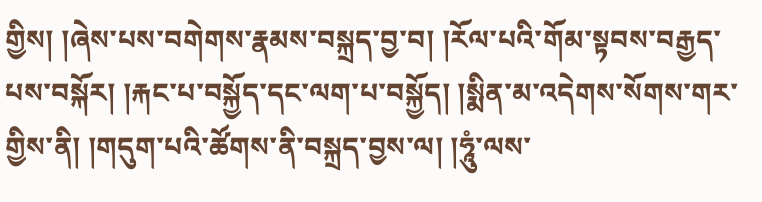གྱིས། །ཞེས་པས་བགེགས་རྣམས་བསྐྲད་བྱ་བ། །རོལ་པའི་གོམ་སྟབས་བརྒྱད་པས་བསྐོར། །རྐང་པ་བསྐྱོད་དང་ལག་པ་བསྐྱོད། །སྨིན་མ་འདེགས་སོགས་གར་གྱིས་ནི། །གདུག་པའི་ཚོགས་ནི་བསྐྲད་བྱས་ལ། །ཧཱུཾ་ལས་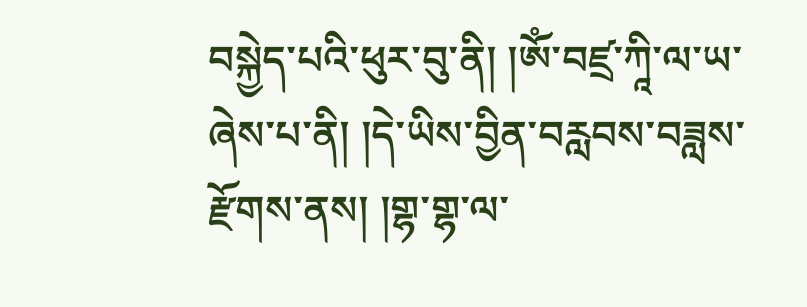བསྐྱེད་པའི་ཕུར་བུ་ནི། །ཨོཾ་བཛྲ་ཀཱི་ལ་ཡ་ཞེས་པ་ནི། །དེ་ཡིས་བྱིན་བརླབས་བཟླས་རྫོགས་ནས། །གྷ་གྷ་ལ་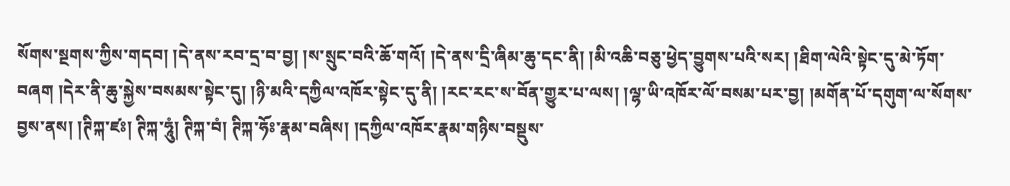སོགས་སྔགས་ཀྱིས་གདབ། །དེ་ནས་རབ་དྲ་བ་བྱ། །ས་སྲུང་བའི་ཆོ་གའོ། །དེ་ནས་དྲི་ཞིམ་ཆུ་དང་ནི། །མི་འཆི་བཅུ་ཕྱེད་བྱུགས་པའི་སར། །ཐིག་ལེའི་སྟེང་དུ་མེ་ཏོག་བཞག །དེར་ནི་ཆུ་སྐྱེས་བསམས་སྟེང་དུ། །ཉི་མའི་དཀྱིལ་འཁོར་སྟེང་དུ་ནི། །རང་རང་ས་བོན་གྱུར་པ་ལས། །ལྷ་ཡི་འཁོར་ལོ་བསམ་པར་བྱ། །མགོན་པོ་དགུག་ལ་སོགས་བྱས་ནས། །ཊིཀྐ་ཛཿ། ཊིཀྐ་ཧཱུཾ། ཊིཀྐ་བཾ། ཊིཀྐ་ཧོཿ་རྣམ་བཞིས། །དཀྱིལ་འཁོར་རྣམ་གཉིས་བསྡུས་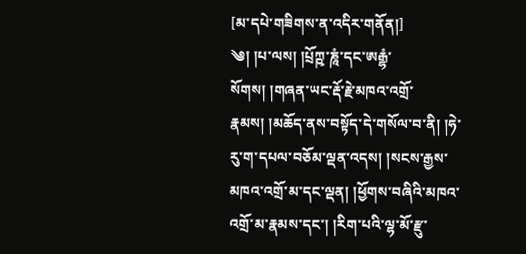[མ་དཔེ་གཟིགས་ན་འདིར་གནོན།]
༄། །པ་ལས། །པྲོཀྵ་ཎཱཾ་དང་ཨརྒྷཾ་སོགས། །གཞན་ཡང་རྡོ་རྗེ་མཁའ་འགྲོ་རྣམས། །མཆོད་ནས་བསྟོད་དེ་གསོལ་བ་ནི། །ཧེ་རུ་ག་དཔལ་བཅོམ་ལྡན་འདས། །སངས་རྒྱས་མཁའ་འགྲོ་མ་དང་ལྡན། །ཕྱོགས་བཞིའི་མཁའ་འགྲོ་མ་རྣམས་དང་། །རིག་པའི་ལྷ་མོ་རྫུ་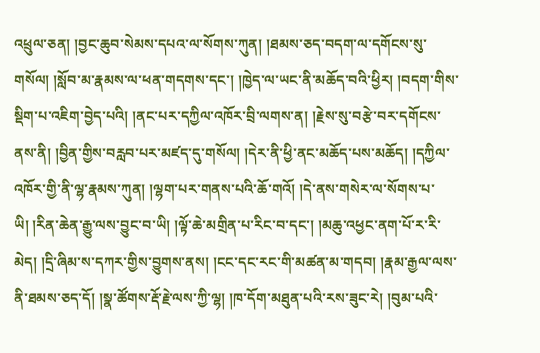འཕྲུལ་ཅན། །བྱང་ཆུབ་སེམས་དཔའ་ལ་སོགས་ཀུན། །ཐམས་ཅད་བདག་ལ་དགོངས་སུ་གསོལ། །སློབ་མ་རྣམས་ལ་ཕན་གདགས་དང་། །ཁྱེད་ལ་ཡང་ནི་མཆོད་བའི་ཕྱིར། །བདག་གིས་སྡིག་པ་འཇིག་བྱེད་པའི། །ནང་པར་དཀྱིལ་འཁོར་བྲི་ལགས་ན། །རྗེས་སུ་བརྩེ་བར་དགོངས་ནས་ནི། །བྱིན་གྱིས་བརླབ་པར་མཛད་དུ་གསོལ། །དེར་ནི་ཕྱི་ནང་མཆོད་པས་མཆོད། །དཀྱིལ་འཁོར་གྱི་ནི་ལྷ་རྣམས་ཀུན། །ལྷག་པར་གནས་པའི་ཆོ་གའོ། །དེ་ནས་གསེར་ལ་སོགས་པ་ཡི། །རིན་ཆེན་རྒྱུ་ལས་བྱུང་བ་ཡི། །ལྟོ་ཆེ་མགྲིན་པ་རིང་བ་དང་། །མཆུ་འཕྱང་ནག་པོ་ར་རི་མེད། །དྲི་ཞིམ་ས་དཀར་གྱིས་བྱུགས་ནས། །ངང་དང་རང་གི་མཚན་མ་གདབ། །རྣམ་རྒྱལ་ལས་ནི་ཐམས་ཅད་དོ། །སྣ་ཚོགས་རྡོ་རྗེ་ལས་ཀྱི་ལྷ། །ཁ་དོག་མཐུན་པའི་རས་ཟུང་རེ། །བུམ་པའི་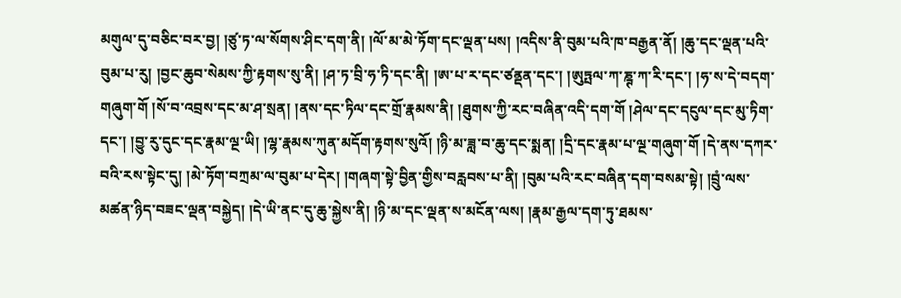མགུལ་དུ་བཅིང་བར་བྱ། །ཙུ་ཏ་ལ་སོགས་ཤིང་དག་ནི། །ལོ་མ་མེ་ཏོག་དང་ལྡན་པས། །འདིས་ནི་བུམ་པའི་ཁ་བརྒྱན་ནོ། །ཆུ་དང་ལྡན་པའི་བུམ་པ་རུ། །བྱང་ཆུབ་སེམས་ཀྱི་རྟགས་སུ་ནི། །ཤ་ཏ་བྲི་ཧ་ཏི་དང་ནི། །ཨ་པ་ར་དང་ཙནྡན་དང་། །ཨུཏྤལ་ཀ་ཎྚ་ཀ་རི་དང་། །ཧ་ས་དེ་བདག་གཞུག་གོ །སོ་བ་འབྲས་དང་མ་ཤ་སྲན། །ནས་དང་ཏིལ་དང་གྲོ་རྣམས་ནི། །ཐུགས་ཀྱི་རང་བཞིན་འདི་དག་གོ །ཤེལ་དང་དངུལ་དང་མུ་ཏིག་དང་། །བྱུ་རུ་དུང་དང་རྣམ་ལྔ་ཡི། །ལྷ་རྣམས་ཀུན་མདོག་རྟགས་སུའོ། །ཉི་མ་ཟླ་བ་ཆུ་དང་སྨན། །དྲི་དང་རྣམ་པ་ལྔ་གཞུག་གོ །དེ་ནས་དཀར་བའི་རས་སྟེང་དུ། །མེ་ཏོག་བཀྲམ་ལ་བུམ་པ་དེར། །གཞག་སྟེ་བྱིན་གྱིས་བརླབས་པ་ནི། །བུམ་པའི་རང་བཞིན་དག་བསམ་སྟེ། །བྲུཾ་ལས་མཚན་ཉིད་བཟང་ལྡན་བསྐྱེད། །དེ་ཡི་ནང་དུ་ཆུ་སྐྱེས་ནི། །ཉི་མ་དང་ལྡན་ས་མངོན་ལས། །རྣམ་རྒྱལ་དག་ཏུ་ཐམས་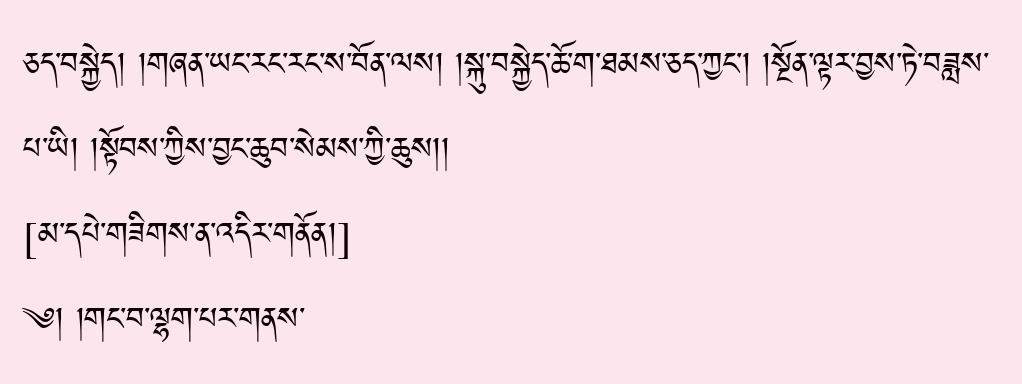ཅད་བསྐྱེད། །གཞན་ཡང་རང་རང་ས་བོན་ལས། །སྐུ་བསྐྱེད་ཆོ་ག་ཐམས་ཅད་ཀྱང་། །སྔོན་ལྟར་བྱས་ཏེ་བཟླས་པ་ཡི། །སྟོབས་ཀྱིས་བྱང་ཆུབ་སེམས་ཀྱི་ཆུས།།
[མ་དཔེ་གཟིགས་ན་འདིར་གནོན།]
༄། །གང་བ་ལྷག་པར་གནས་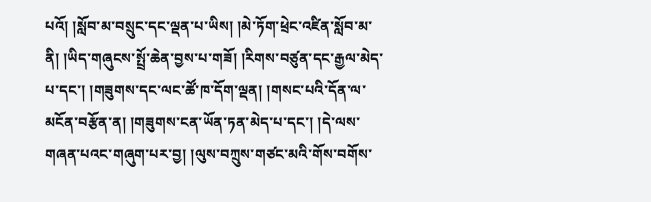པའོ། །སློབ་མ་བསྲུང་དང་ལྡན་པ་ཡིས། །མེ་ཏོག་ཕྲེང་འཛིན་སློབ་མ་ནི། །ཡིད་གཞུངས་སྤྲོ་ཆེན་བྱས་པ་གཟོ། །རིགས་བཙུན་དང་རྒྱལ་མེད་པ་དང་། །གཟུགས་དང་ལང་ཚོ་ཁ་དོག་ལྡན། །གསང་པའི་དོན་ལ་མངོན་བརྩོན་ན། །གཟུགས་ངན་ཡོན་ཏན་མེད་པ་དང་། །དེ་ལས་གཞན་པའང་གཞུག་པར་བྱ། །ལུས་བཀྲུས་གཙང་མའི་གོས་བགོས་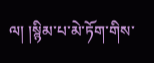ལ། །སྙིམ་པ་མེ་ཏོག་གིས་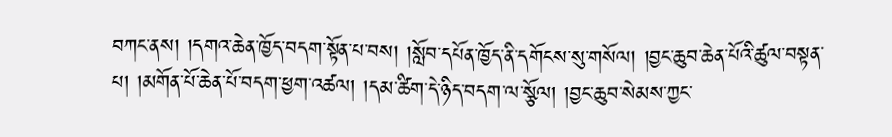བཀང་ནས། །དགའ་ཆེན་ཁྱོད་བདག་སྟོན་པ་བས། །སློབ་དཔོན་ཁྱོད་ནི་དགོངས་སུ་གསོལ། །བྱང་ཆུབ་ཆེན་པོའི་ཚུལ་བསྟན་པ། །མགོན་པོ་ཆེན་པོ་བདག་ཕྱག་འཚལ། །དམ་ཚིག་དེ་ཉིད་བདག་ལ་སྩོལ། །བྱང་ཆུབ་སེམས་ཀྱང་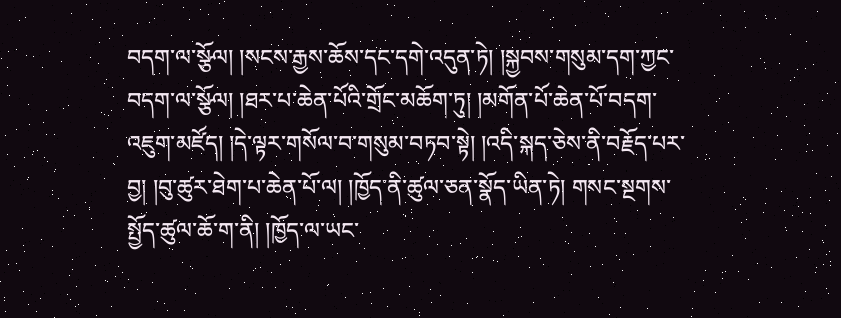བདག་ལ་སྩོལ། །སངས་རྒྱས་ཆོས་དང་དགེ་འདུན་ཏེ། །སྐྱབས་གསུམ་དག་ཀྱང་བདག་ལ་སྩོལ། །ཐར་པ་ཆེན་པོའི་གྲོང་མཆོག་ཏུ། །མགོན་པོ་ཆེན་པོ་བདག་འཇུག་མཛོད། །དེ་ལྟར་གསོལ་བ་གསུམ་བཏབ་སྟེ། །འདི་སྐད་ཅེས་ནི་བརྗོད་པར་བྱ། །བུ་ཚུར་ཐེག་པ་ཆེན་པོ་ལ། །ཁྱོད་ནི་ཚུལ་ཅན་སྣོད་ཡིན་ཏེ། གསང་སྔགས་སྤྱོད་ཚུལ་ཆོ་ག་ནི། །ཁྱོད་ལ་ཡང་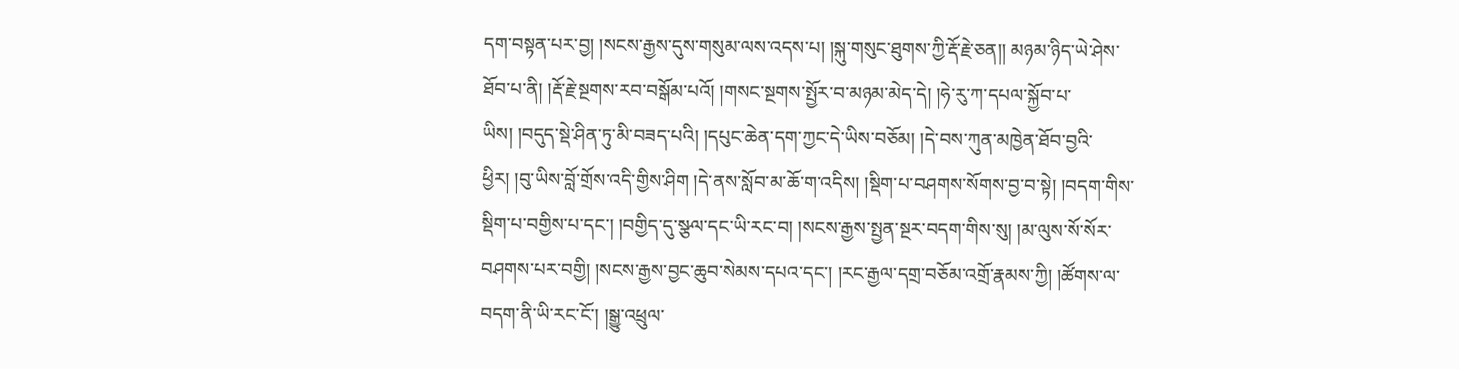དག་བསྟན་པར་བྱ། །སངས་རྒྱས་དུས་གསུམ་ལས་འདས་པ། །སྐུ་གསུང་ཐུགས་ཀྱི་རྡོ་རྗེ་ཅན།། མཉམ་ཉིད་ཡེ་ཤེས་ཐོབ་པ་ནི། །རྡོ་རྗེ་སྔགས་རབ་བསྒོམ་པའོ། །གསང་སྔགས་སྤྱོར་བ་མཉམ་མེད་དེ། །ཧེ་རུ་ཀ་དཔལ་སྐྱོབ་པ་ཡིས། །བདུད་སྡེ་ཤིན་ཏུ་མི་བཟད་པའི། །དཔུང་ཆེན་དག་ཀྱང་དེ་ཡིས་བཅོམ། །དེ་བས་ཀུན་མཁྱེན་ཐོབ་བྱའི་ཕྱིར། །བུ་ཡིས་བློ་གྲོས་འདི་གྱིས་ཤིག །དེ་ནས་སློབ་མ་ཆོ་ག་འདིས། །སྡིག་པ་བཤགས་སོགས་བྱ་བ་སྟེ། །བདག་གིས་སྡིག་པ་བགྱིས་པ་དང་། །བགྱིད་དུ་སྩལ་དང་ཡི་རང་བ། །སངས་རྒྱས་སྤྱན་སྔར་བདག་གིས་སུ། །མ་ལུས་སོ་སོར་བཤགས་པར་བགྱི། །སངས་རྒྱས་བྱང་ཆུབ་སེམས་དཔའ་དང་། །རང་རྒྱལ་དགྲ་བཅོམ་འགྲོ་རྣམས་ཀྱི། །ཚོགས་ལ་བདག་ནི་ཡི་རང་ངོ་། །སྒྱུ་འཕྲུལ་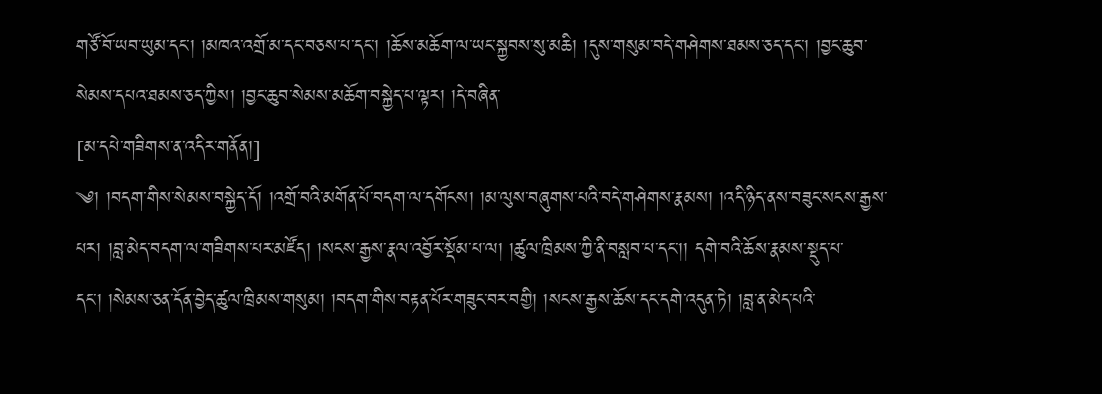གཙོ་བོ་ཡབ་ཡུམ་དང་། །མཁའ་འགྲོ་མ་དང་བཅས་པ་དང་། །ཆོས་མཆོག་ལ་ཡང་སྐྱབས་སུ་མཆི། །དུས་གསུམ་བདེ་གཤེགས་ཐམས་ཅད་དང་། །བྱང་ཆུབ་སེམས་དཔའ་ཐམས་ཅད་ཀྱིས། །བྱང་ཆུབ་སེམས་མཆོག་བསྐྱེད་པ་ལྟར། །དེ་བཞིན་
[མ་དཔེ་གཟིགས་ན་འདིར་གནོན།]
༄། །བདག་གིས་སེམས་བསྐྱེད་དོ། །འགྲོ་བའི་མགོན་པོ་བདག་ལ་དགོངས། །མ་ལུས་བཞུགས་པའི་བདེ་གཤེགས་རྣམས། །འདི་ཉིད་ནས་བཟུང་སངས་རྒྱས་པར། །བླ་མེད་བདག་ལ་གཟིགས་པར་མཛོད། །སངས་རྒྱས་རྣལ་འབྱོར་སྡོམ་པ་ལ། །ཚུལ་ཁྲིམས་ཀྱི་ནི་བསླབ་པ་དང་།། དགེ་བའི་ཆོས་རྣམས་སྡུད་པ་དང་། །སེམས་ཅན་དོན་བྱེད་ཚུལ་ཁྲིམས་གསུམ། །བདག་གིས་བརྟན་པོར་གཟུང་བར་བགྱི། །སངས་རྒྱས་ཆོས་དང་དགེ་འདུན་ཏེ། །བླ་ན་མེད་པའི་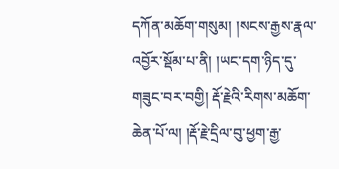དཀོན་མཆོག་གསུམ། །སངས་རྒྱས་རྣལ་འབྱོར་སྡོམ་པ་ནི། །ཡང་དག་ཉིད་དུ་གཟུང་བར་བགྱི། རྡོ་རྗེའི་རིགས་མཆོག་ཆེན་པོ་ལ། །རྡོ་རྗེ་དྲིལ་བུ་ཕྱག་རྒྱ་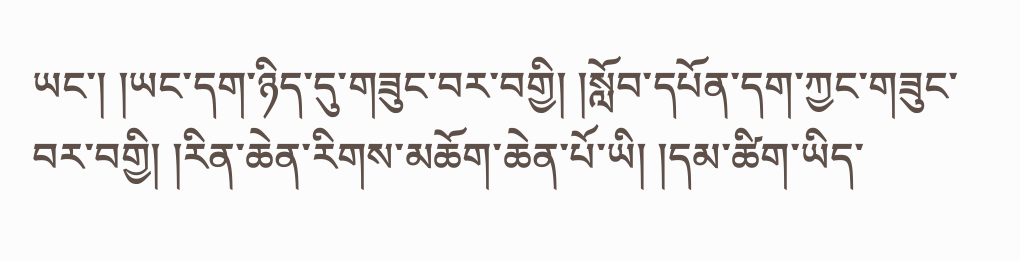ཡང་། །ཡང་དག་ཉིད་དུ་གཟུང་བར་བགྱི། །སློབ་དཔོན་དག་ཀྱང་གཟུང་བར་བགྱི། །རིན་ཆེན་རིགས་མཆོག་ཆེན་པོ་ཡི། །དམ་ཚིག་ཡིད་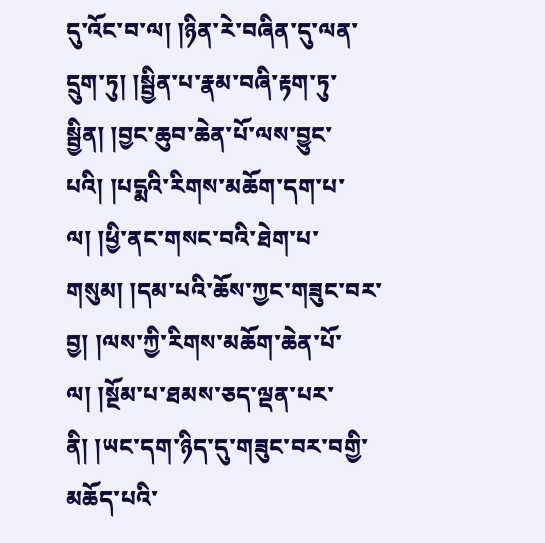དུ་འོང་བ་ལ། །ཉིན་རེ་བཞིན་དུ་ལན་དྲུག་ཏུ། །སྦྱིན་པ་རྣམ་བཞི་རྟག་ཏུ་སྦྱིན། །བྱང་ཆུབ་ཆེན་པོ་ལས་བྱུང་པའི། །པདྨའི་རིགས་མཆོག་དག་པ་ལ། །ཕྱི་ནང་གསང་བའི་ཐེག་པ་གསུམ། །དམ་པའི་ཆོས་ཀྱང་གཟུང་བར་བྱ། །ལས་ཀྱི་རིགས་མཆོག་ཆེན་པོ་ལ། །སྔོམ་པ་ཐམས་ཅད་ལྡན་པར་ནི། །ཡང་དག་ཉིད་དུ་གཟུང་བར་བགྱི་མཆོད་པའི་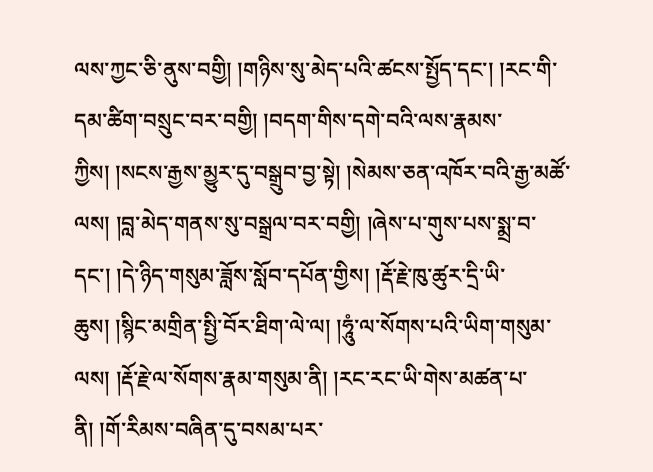ལས་ཀྱང་ཅི་ནུས་བགྱི། །གཉིས་སུ་མེད་པའི་ཚངས་སྤྱོད་དང་། །རང་གི་དམ་ཚིག་བསྲུང་བར་བགྱི། །བདག་གིས་དགེ་བའི་ལས་རྣམས་ཀྱིས། །སངས་རྒྱས་མྱུར་དུ་བསྒྲུབ་བྱ་སྟེ། །སེམས་ཅན་འཁོར་བའི་རྒྱ་མཚོ་ལས། །བླ་མེད་གནས་སུ་བསྒྲལ་བར་བགྱི། །ཞེས་པ་གུས་པས་སྨྲ་བ་དང་། །དེ་ཉིད་གསུམ་ཟློས་སློབ་དཔོན་གྱིས། །རྡོ་རྗེ་ཁུ་ཚུར་དྲི་ཡི་ཆུས། །སྙིང་མགྲིན་སྤྱི་བོར་ཐིག་ལེ་ལ། །ཧཱུཾ་ལ་སོགས་པའི་ཡིག་གསུམ་ལས། །རྡོ་རྗེ་ལ་སོགས་རྣམ་གསུམ་ནི། །རང་རང་ཡི་གེས་མཚན་པ་ནི། །གོ་རིམས་བཞིན་དུ་བསམ་པར་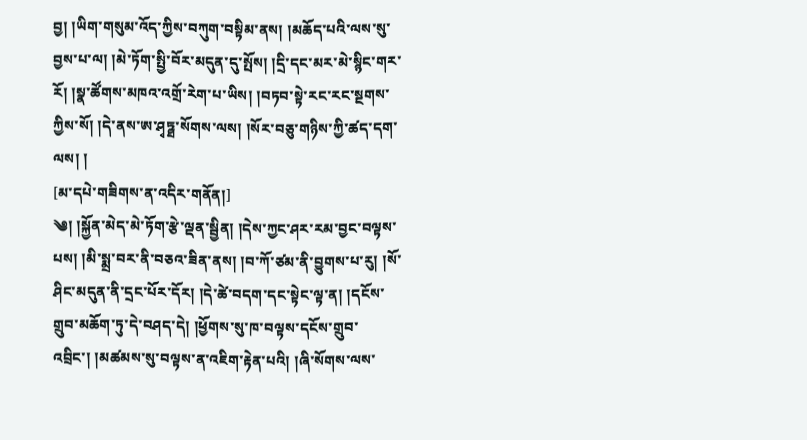བྱ། །ཡིག་གསུམ་འོད་ཀྱིས་བཀུག་བསྟིམ་ནས། །མཆོད་པའི་ལས་སུ་བྱས་པ་ལ། །མེ་ཏོག་སྤྱི་བོར་མདུན་དུ་སྤོས། །དྲི་དང་མར་མེ་སྙིང་གར་རོ། །སྣ་ཚོགས་མཁའ་འགྲོ་རེག་པ་ཡིས། །བཏབ་སྟེ་རང་རང་སྔགས་ཀྱིས་སོ། །དེ་ནས་ཨ་ཤྭཏྠ་སོགས་ལས། །སོར་བཅུ་གཉིས་ཀྱི་ཚད་དག་ལས། །
[མ་དཔེ་གཟིགས་ན་འདིར་གནོན།]
༄། །སྐྱོན་མེད་མེ་ཏོག་རྩེ་ལྡན་སྦྱིན། །དེས་ཀྱང་ཤར་རམ་བྱང་བལྟས་པས། །མི་སྨྲ་བར་ནི་བཅའ་ཟིན་ནས། །བ་ཀོ་ཙམ་ནི་བྱུགས་པ་རུ། །སོ་ཤིང་མདུན་ནི་དྲང་པོར་དོར། །དེ་ཚེ་བདག་དང་སྟེང་ལྟ་ན། །དངོས་གྲུབ་མཆོག་ཏུ་དེ་བཤད་དེ། །ཕྱོགས་སུ་ཁ་བལྟས་དངོས་གྲུབ་འབྲིང་། །མཚམས་སུ་བལྟས་ན་འཇིག་རྟེན་པའི། །ཞི་སོགས་ལས་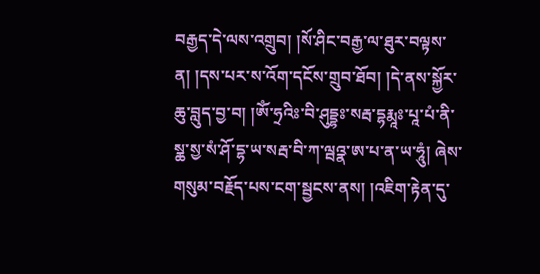བརྒྱད་དེ་ལས་འགྲུབ། །སོ་ཤིང་བརྒྱ་ལ་ཐུར་བལྟས་ན། །དས་པར་ས་འོག་དངོས་གྲུབ་ཐོབ། །དེ་ནས་སྐྱོར་ཆུ་བླུད་བྱ་བ། །ཨོཾ་ཧྲའིཿ་བི་ཤུདྡྷཿ་སརྦ་དྷརྨཱཿ་པཱ་པཾ་ནི་སྖ་སྱ་སཾ་ཤོ་དྷ་ཡ་སརྦ་བི་ཀ་ལྦའྣ་ཨ་པ་ན་ཡ་ཧཱུཾ། ཞེས་གསུམ་བརྗོད་པས་ངག་སྦྱངས་ནས། །འཇིག་རྟེན་དུ་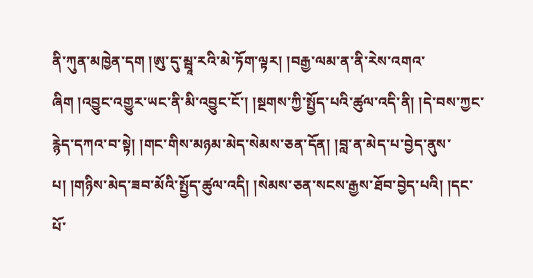ནི་ཀུན་མཁྱེན་དག །ཨུ་དུ་མྦཱ་རའི་མེ་ཏོག་ལྟར། །བརྒྱ་ལམ་ན་ནི་རེས་འགའ་ཞིག །འབྱུང་འགྱུར་ཡང་ནི་མི་འབྱུང་ངོ་། །སྔགས་ཀྱི་སྤྱོད་པའི་ཚུལ་འདི་ནི། །དེ་བས་ཀྱང་རྙེད་དཀའ་བ་སྟེ། །གང་གིས་མཉམ་མེད་སེམས་ཅན་དོན། །བླ་ན་མེད་པ་བྱེད་ནུས་པ། །གཉིས་མེད་ཟབ་མོའི་སྤྱོད་ཚུལ་འདི། །སེམས་ཅན་སངས་རྒྱས་ཐོབ་བྱེད་པའི། །དང་པོ་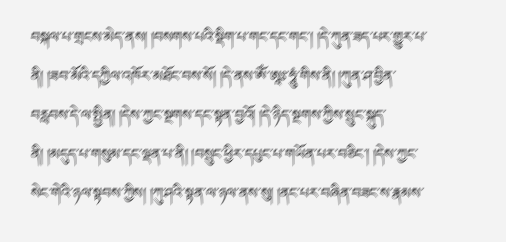བསྐལ་པ་གྲངས་མེད་ནས། །བསགས་པའི་སྡིག་པ་གང་དང་གང་། །དེ་ཀུན་ཟད་པར་གྱུར་པ་ནི། །ཟབ་མོའི་དཀྱིལ་འཁོར་མཐོང་བས་སོ། །དེ་ནས་ཨོཾ་ཨཱཿ་ཧཱུཾ་གིས་ནི། །ཀུན་ཤ་བྱིན་བརླབས་དེ་ལ་སྤྱིན། །དེས་ཀྱང་སྔགས་དང་སྟན་བྱའོ། །དེ་ཉིད་སྔགས་ཀྱིས་སྲུང་སྐུད་ནི། །མདུད་པ་གསུམ་དང་ལྡན་པ་ནི། །བསྲུང་ཕྱིར་དཔུང་པ་གཡོན་པར་བཅིང་། །དེས་ཀྱང་སེང་གེའི་ཉལ་སྟབས་ཀྱིས། །ཀུ་ཤའི་སྟན་ལ་ཉལ་ནས་སུ། །ནང་པར་བཞིན་བཟང་ས་རྣམས་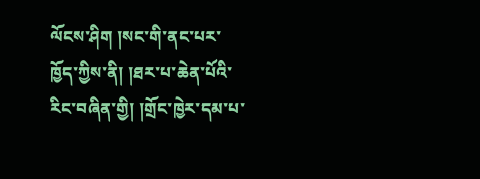ལོངས་ཤིག །སང་གི་ནང་པར་ཁྱོད་ཀྱིས་ནི། །ཐར་པ་ཆེན་པོའི་རིང་བཞིན་གྱི། །གྲོང་ཁྱེར་དམ་པ་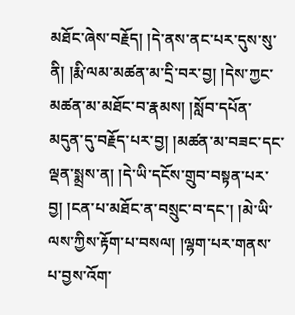མཐོང་ཞེས་བརྗོད། །དེ་ནས་ནང་པར་དུས་སུ་ནི། །རྨི་ལམ་མཚན་མ་དྲི་བར་བྱ། །དེས་ཀྱང་མཚན་མ་མཐོང་བ་རྣམས། །སློབ་དཔོན་མདུན་དུ་བརྗོད་པར་བྱ། །མཚན་མ་བཟང་དང་ལྡན་སྨྲས་ན། །དེ་ཡི་དངོས་གྲུབ་བསྟན་པར་བྱ། །ངན་པ་མཐོང་ན་བསྲུང་བ་དང་། །མེ་ཡི་ལས་ཀྱིས་རྟོག་པ་བསལ། །ལྷག་པར་གནས་པ་བྱས་འོག་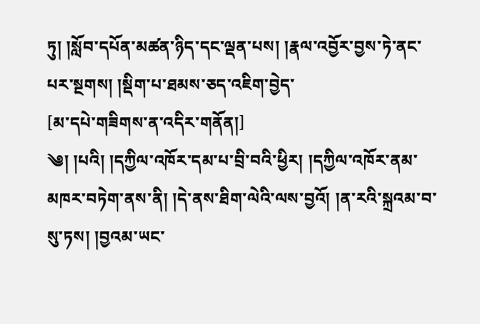ཏུ། །སློབ་དཔོན་མཚན་ཉིད་དང་ལྡན་པས། །རྣལ་འབྱོར་བྱས་ཏེ་ནང་པར་སྔགས། །སྡིག་པ་ཐམས་ཅད་འཇིག་བྱེད་
[མ་དཔེ་གཟིགས་ན་འདིར་གནོན།]
༄། །པའི། །དཀྱིལ་འཁོར་དམ་པ་བྲི་བའི་ཕྱིར། །དཀྱིལ་འཁོར་ནམ་མཁར་བཏེག་ནས་ནི། །དེ་ནས་ཐིག་ལེའི་ལས་བྱའོ། །ན་རའི་སྐྲའམ་བ་སུ་ཏས། །བྱའམ་ཡང་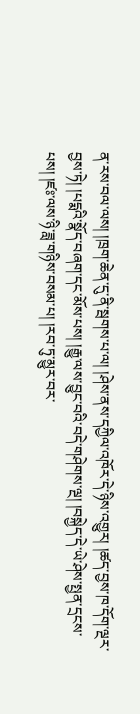ན་རས་བལ་ལས། །ཁྲག་ཆེན་དུ་ནི་སྦགས་པ་ལ། །ཤེས་ནས་དཀྱིལ་འཁོར་དེ་ཉིས་འགྱུར། །ཚད་བྱས་ཁ་དོག་ལྔར་བྱས་ཏེ། །པདྨའི་སྣོད་བཞག་དང་མོས་པས། །རྒྱུ་ལས་བྱུང་བའི་བདེ་གཤེགས་ལྔ། །བསྐྱེད་དེ་ཡེ་ཤེས་སྤྱན་དྲངས་པས། །ཛཿ་ལས་ཉི་ཟླ་གཉིས་བསམ་པ། །རབ་ཏུ་མྱུར་བར་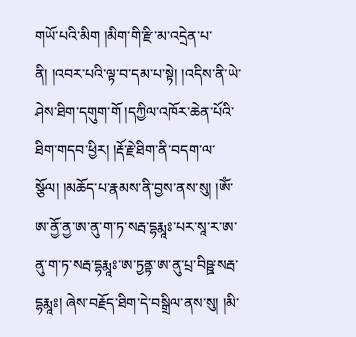གཡོ་པའི་མིག །མིག་གི་རྫི་མ་འདྲེན་པ་ནི། །འབར་པའི་ལྟ་བ་དམ་པ་སྟེ། །འདིས་ནི་ཡེ་ཤེས་ཐིག་དགུག་གོ །དཀྱིལ་འཁོར་ཆེན་པོའི་ཐིག་གདབ་ཕྱིར། །རྡོ་རྗེ་ཐིག་ནི་བདག་ལ་སྩོལ། །མཆོད་པ་རྣམས་ནི་བྱས་ནས་སུ། །ཨོཾ་ཨ་ནྱོ་ནྱ་ཨ་ནུ་ག་ཏ་སརྦ་དྷརྨཱཿ་པར་སཱ་ར་ཨ་ནུ་ག་ཏ་སརྦ་དྷརྨཱཿ་ཨ་ཏྱནྟ་ཨ་ནུ་པྲ་བིཥྛ་སརྦ་དྷརྨཱཿ། ཞེས་བརྗོད་ཐིག་དེ་བསྒྲིལ་ནས་སུ། །མི་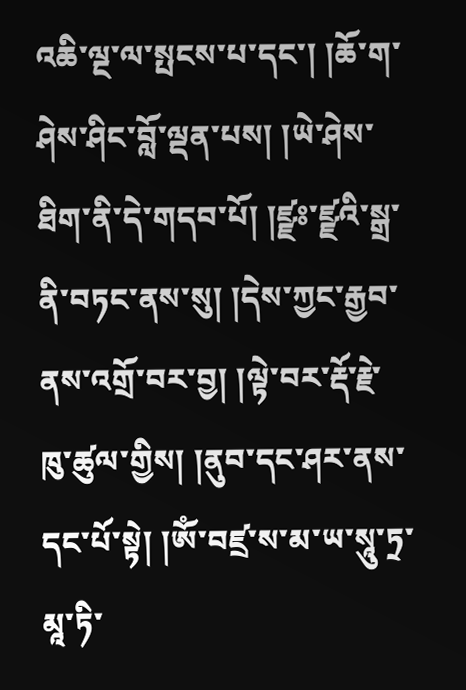འཆི་ལྔ་ལ་སྤངས་པ་དང་། །ཆོ་ག་ཤེས་ཤིང་བློ་ལྡན་པས། །ཡེ་ཤེས་ཐིག་ནི་དེ་གདབ་པོ། །ཛྫཿ་ཛྫའི་སྒྲ་ནི་བཏང་ནས་སུ། །དེས་ཀྱང་རྒྱབ་ནས་འགྲོ་བར་བྱ། །ལྟེ་བར་རྡོ་རྗེ་ཁུ་ཚུལ་གྱིས། །ནུབ་དང་ཤར་ནས་དང་པོ་སྟེ། །ཨོཾ་བཛྲ་ས་མ་ཡ་སཱུ་ཏྲ་མཱ་ཏི་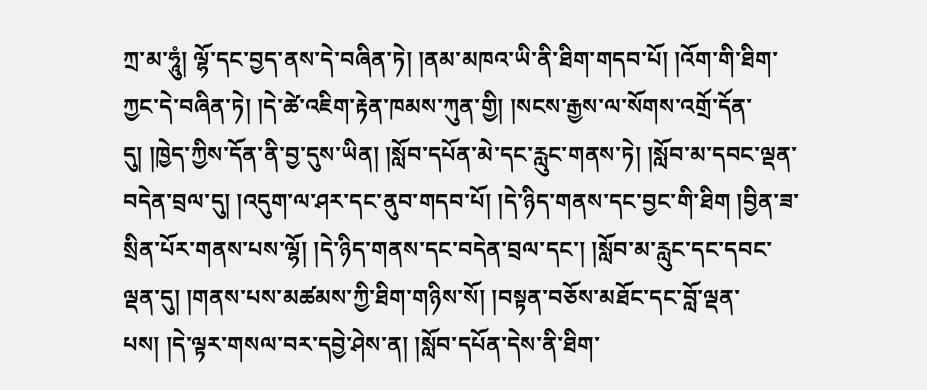ཀྲ་མ་ཧཱུཾ། ལྷོ་དང་བྱད་ནས་དེ་བཞིན་ཏེ། །ནམ་མཁའ་ཡི་ནི་ཐིག་གདབ་པོ། །འོག་གི་ཐིག་ཀྱང་དེ་བཞིན་ཏེ། །དེ་ཚེ་འཇིག་རྟེན་ཁམས་ཀུན་གྱི། །སངས་རྒྱས་ལ་སོགས་འགྲོ་དོན་དུ། །ཁྱེད་ཀྱིས་དོན་ནི་བྱ་དུས་ཡིན། །སློབ་དཔོན་མེ་དང་རླུང་གནས་ཏེ། །སློབ་མ་དབང་ལྡན་བདེན་བྲལ་དུ། །འདུག་ལ་ཤར་དང་ནུབ་གདབ་པོ། །དེ་ཉིད་གནས་དང་བྱང་གི་ཐིག །བྱིན་ཟ་སྲིན་པོར་གནས་པས་ལྷོ། །དེ་ཉིད་གནས་དང་བདེན་བྲལ་དང་། །སློབ་མ་རླུང་དང་དབང་ལྡན་དུ། །གནས་པས་མཚམས་ཀྱི་ཐིག་གཉིས་སོ། །བསྟན་བཅོས་མཐོང་དང་བློ་ལྡན་པས། །དེ་ལྟར་གསལ་བར་དབྱེ་ཤེས་ན། །སློབ་དཔོན་དེས་ནི་ཐིག་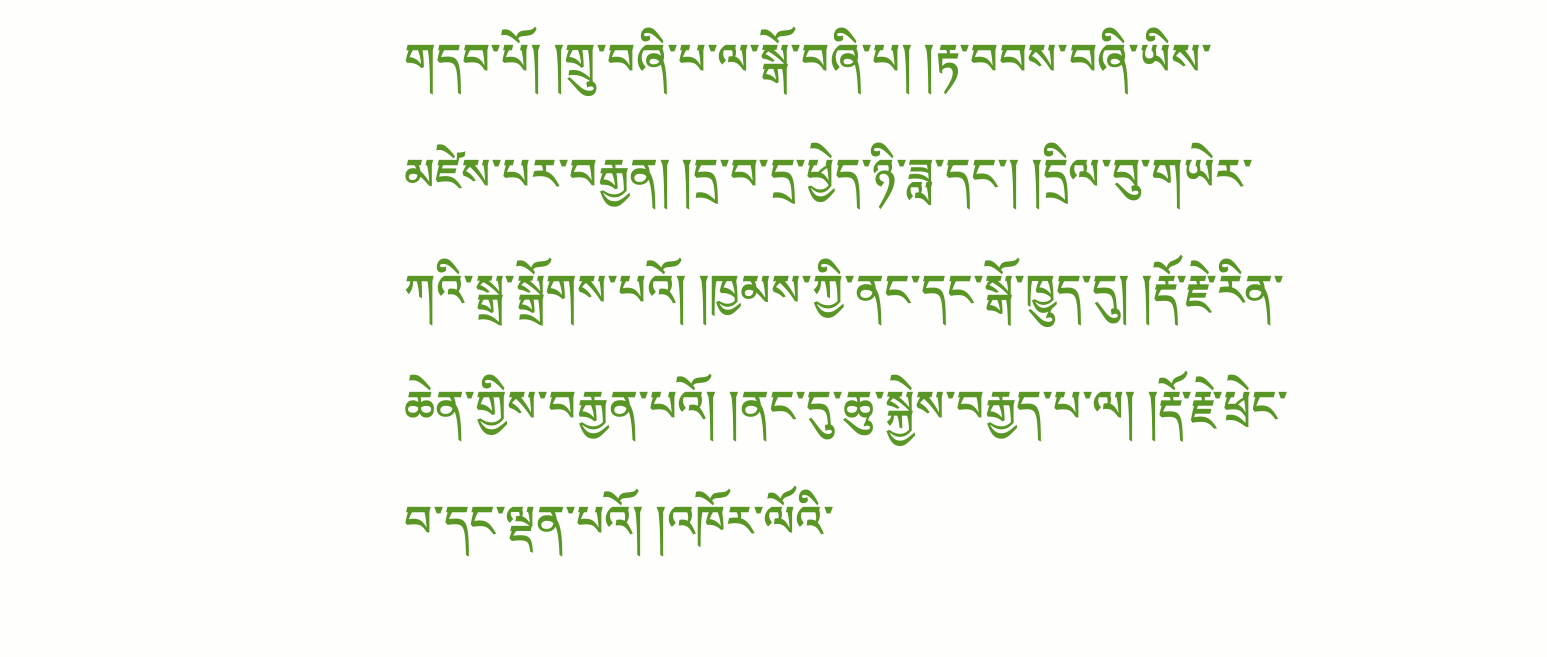གདབ་པོ། །གྲུ་བཞི་པ་ལ་སྒོ་བཞི་པ། །རྟ་བབས་བཞི་ཡིས་མཛེས་པར་བརྒྱན། །དྲ་བ་དྲ་ཕྱེད་ཉི་ཟླ་དང་། །དྲིལ་བུ་གཡེར་ཀའི་སྒྲ་སྒྲོགས་པའོ། །ཁྱམས་ཀྱི་ནང་དང་སྒོ་ཁྱུད་དུ། །རྡོ་རྗེ་རིན་ཆེན་གྱིས་བརྒྱན་པའོ། །ནང་དུ་ཆུ་སྐྱེས་བརྒྱད་པ་ལ། །རྡོ་རྗེ་ཕྲེང་བ་དང་ལྡན་པའོ། །འཁོར་ལོའི་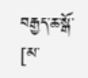བརྒྱད་ཆ་སྒོ་
[མ་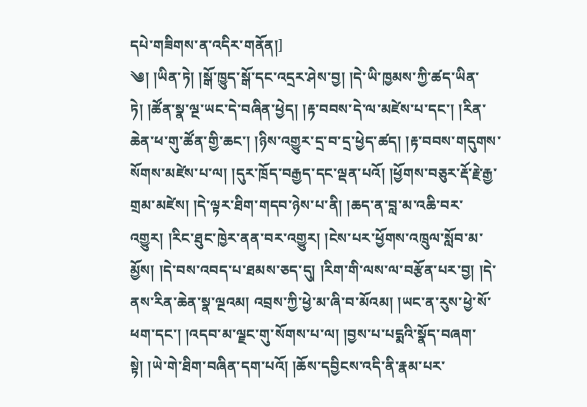དཔེ་གཟིགས་ན་འདིར་གནོན།]
༄། །ཡིན་ཏེ། །སྒོ་ཁྱུད་སྒོ་དང་འདྲར་ཤེས་བྱ། །དེ་ཡི་ཁྱམས་ཀྱི་ཚད་ཡིན་ཏེ། །ཚོན་སྣ་ལྔ་ཡང་དེ་བཞིན་ཕྱེད། །རྟ་བབས་དེ་ལ་མཛེས་པ་དང་། །རིན་ཆེན་ཕ་གུ་ཚོན་གྱི་ཆང་། །ཉིས་འགྱུར་དྲ་བ་དྲ་ཕྱེད་ཚད། །རྟ་བབས་གདུགས་སོགས་མཛེས་པ་ལ། །དུར་ཁྲོད་བརྒྱད་དང་ལྡན་པའོ། །ཕྱོགས་བཅུར་རྡོ་རྗེ་རྒྱ་གྲམ་མཛེས། །དེ་ལྟར་ཐིག་གདབ་ཉེས་པ་ནི། །ཆད་ན་བླ་མ་འཆི་བར་འགྱུར། །རིང་ཐུང་ཁྱེར་ནན་བར་འགྱུར། །ངེས་པར་ཕྱོགས་འཁྲུལ་སློབ་མ་མྱོས། །དེ་བས་འབད་པ་ཐམས་ཅད་དུ། །རིག་གི་ལས་ལ་བརྩོན་པར་བྱ། །དེ་ནས་རིན་ཆེན་སྣ་ལྔའམ། འབྲས་ཀྱི་ཕྱེ་མ་ཞི་བ་མོའམ། །ཡང་ན་རུས་ཕྱེ་སོ་ཕག་དང་། །འདབ་མ་ལྗང་གུ་སོགས་པ་ལ། །བྱས་པ་པདྨའི་སྣོད་བཞག་སྟེ། །ཡེ་གེ་ཐིག་བཞིན་དག་པའོ། །ཆོས་དབྱིངས་འདི་ནི་རྣམ་པར་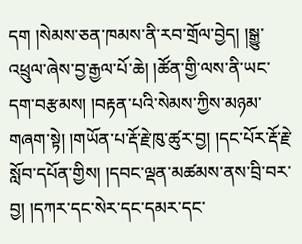དག །སེམས་ཅན་ཁམས་ནི་རབ་གྲོལ་བྱེད། །སྒྱུ་འཕྲུལ་ཞེས་བྱ་རྒྱལ་པོ་ཆེ། །ཚོན་གྱི་ལས་ནི་ཡང་དག་བརྩམས། །བརྟན་པའི་སེམས་ཀྱིས་མཉམ་གཞག་སྟེ། །གཡོན་པ་རྡོ་རྗེ་ཁུ་ཚུར་བྱ། །དང་པོར་རྡོ་རྗེ་སློབ་དཔོན་གྱིས། །དབང་ལྡན་མཚམས་ནས་བྲི་བར་བྱ། །དཀར་དང་སེར་དང་དམར་དང་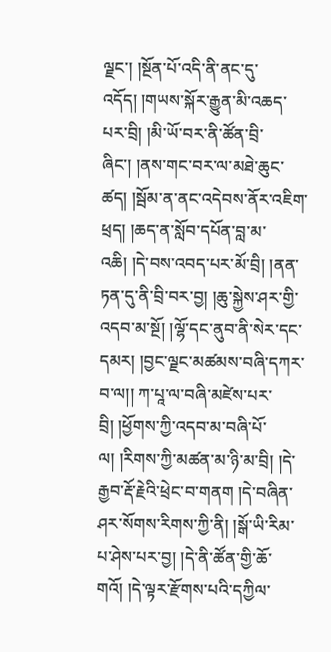ལྗང་། །སྔོན་པོ་འདི་ནི་ནང་དུ་འདོད། །གཡས་སྐོར་རྒྱུན་མི་འཆད་པར་བྲི། །མི་ཡོ་བར་ནི་ཚོན་བྲི་ཞིང་། །ནས་གང་བར་ལ་མཐེ་ཆུང་ཚད། །སྦོམ་ན་ནང་འདེབས་ནོར་འཇིག་ཕྲད། །ཆད་ན་སློབ་དཔོན་བླ་མ་འཆི། །དེ་བས་འབད་པར་མོ་བྲི། །ནན་ཏན་དུ་ནི་བྲི་བར་བྱ། །ཆུ་སྐྱེས་ཤར་གྱི་འདབ་མ་སྔོ། །ལྷོ་དང་ནུབ་ནི་སེར་དང་དམར། །བྱང་ལྗང་མཚམས་བཞི་དཀར་བ་ལ།། ཀ་པཱ་ལ་བཞི་མཛེས་པར་བྲི། །ཕྱོགས་ཀྱི་འདབ་མ་བཞི་པོ་ལ། །རིགས་ཀྱི་མཚན་མ་ཉི་མ་བྲི། །དེ་རྒྱབ་རྡོ་རྗེའི་ཕྲེང་བ་གནག །དེ་བཞིན་ཤར་སོགས་རིགས་ཀྱི་ནི། །སྒོ་ཡི་རིམ་པ་ཤེས་པར་བྱ། །དེ་ནི་ཚོན་གྱི་ཆོ་གའོ། །དེ་ལྟར་རྫོགས་པའི་དཀྱིལ་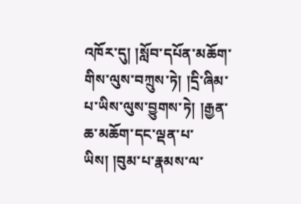འཁོར་དུ། །སློབ་དཔོན་མཆོག་གིས་ལུས་བཀྲུས་ཏེ། །དྲི་ཞིམ་པ་ཡིས་ལུས་བྱུགས་ཏེ། །རྒྱན་ཆ་མཆོག་དང་ལྡན་པ་ཡིས། །བུམ་པ་རྣམས་ལ་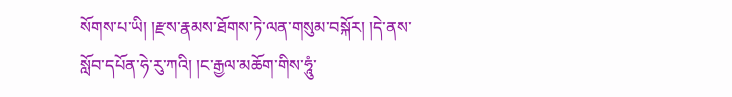སོགས་པ་ཡི། །རྫས་རྣམས་ཐོགས་ཏེ་ལན་གསུམ་བསྐོར། །དེ་ནས་སློབ་དཔོན་ཧེ་རུ་ཀའི། །ང་རྒྱལ་མཆོག་གིས་ཧཱུཾ་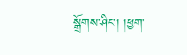སྒྲོགས་ཤིང་། །ཕྱག་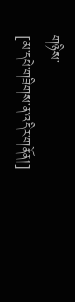གཉིས་
[མ་དཔེ་གཟིགས་ན་འདིར་གནོན།]